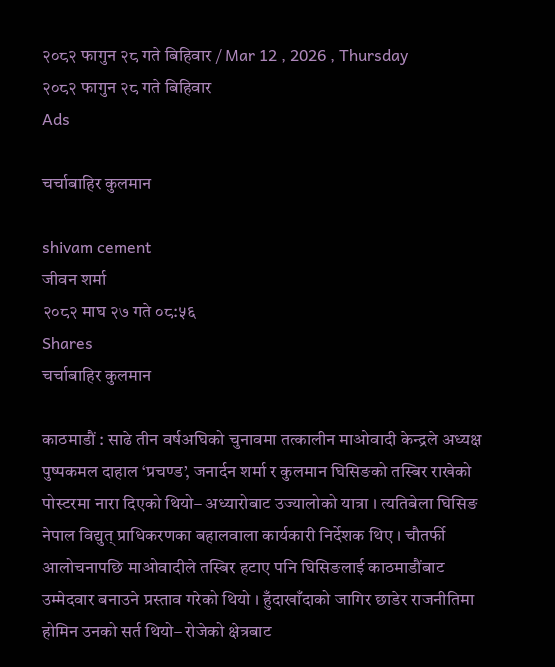२०८२ फागुन २८ गते बिहिवार / Mar 12 , 2026 , Thursday
२०८२ फागुन २८ गते बिहिवार
Ads

चर्चाबाहिर कुलमान

shivam cement
जीवन शर्मा
२०८२ माघ २७ गते ०८:५६
Shares
चर्चाबाहिर कुलमान

काठमाडौं : साढे तीन वर्षअघिको चुनावमा तत्कालीन माओवादी केन्द्रले अध्यक्ष पुष्पकमल दाहाल ‘प्रचण्ड’, जनार्दन शर्मा र कुलमान घिसिङको तस्बिर राखेको पोस्टरमा नारा दिएको थियो– अध्यारोबाट उज्यालोको यात्रा । त्यतिबेला घिसिङ नेपाल विद्युत् प्राधिकरणका बहालवाला कार्यकारी निर्देशक थिए । चौतर्फी आलोचनापछि माओवादीले तस्बिर हटाए पनि घिसिङलाई काठमाडौंबाट उम्मेदवार बनाउने प्रस्ताव गरेको थियो । हुँदाखाँदाको जागिर छाडेर राजनीतिमा होमिन उनको सर्त थियो– रोजेको क्षेत्रबाट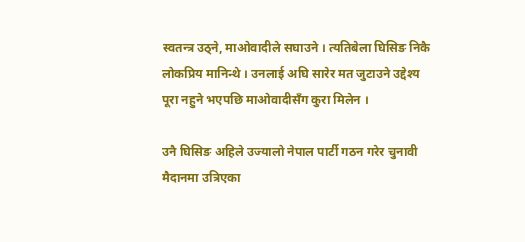स्वतन्त्र उठ्ने, माओवादीले सघाउने । त्यतिबेला घिसिङ निकै लोकप्रिय मानिन्थे । उनलाई अघि सारेर मत जुटाउने उद्देश्य पूरा नहुने भएपछि माओवादीसँग कुरा मिलेन ।

उनै घिसिङ अहिले उज्यालो नेपाल पार्टी गठन गरेर चुनावी मैदानमा उत्रिएका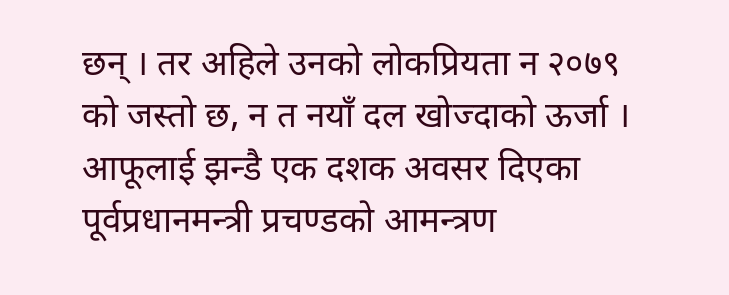छन् । तर अहिले उनको लोकप्रियता न २०७९ को जस्तो छ, न त नयाँ दल खोज्दाको ऊर्जा । आफूलाई झन्डै एक दशक अवसर दिएका पूर्वप्रधानमन्त्री प्रचण्डको आमन्त्रण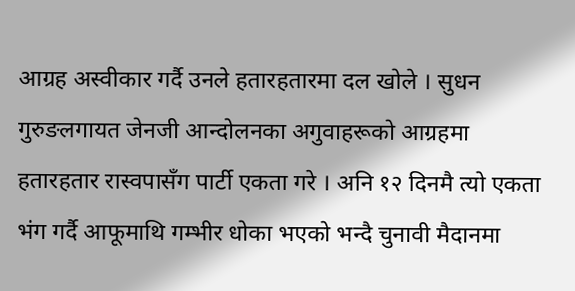आग्रह अस्वीकार गर्दै उनले हतारहतारमा दल खोले । सुधन गुरुङलगायत जेनजी आन्दोलनका अगुवाहरूको आग्रहमा हतारहतार रास्वपासँग पार्टी एकता गरे । अनि १२ दिनमै त्यो एकता भंग गर्दै आफूमाथि गम्भीर धोका भएको भन्दै चुनावी मैदानमा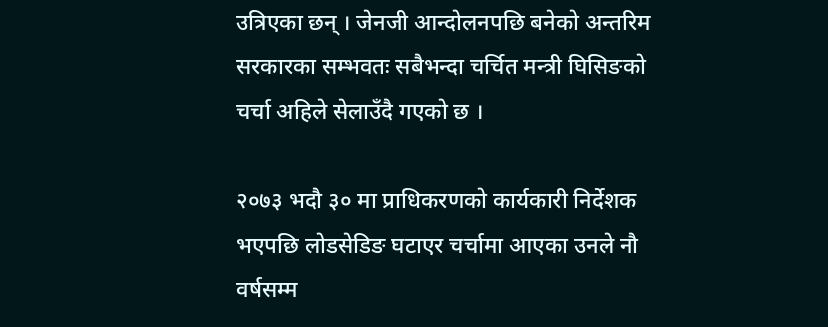उत्रिएका छन् । जेनजी आन्दोलनपछि बनेको अन्तरिम सरकारका सम्भवतः सबैभन्दा चर्चित मन्त्री घिसिङको चर्चा अहिले सेलाउँदै गएको छ ।

२०७३ भदौ ३० मा प्राधिकरणको कार्यकारी निर्देशक भएपछि लोडसेडिङ घटाएर चर्चामा आएका उनले नौ वर्षसम्म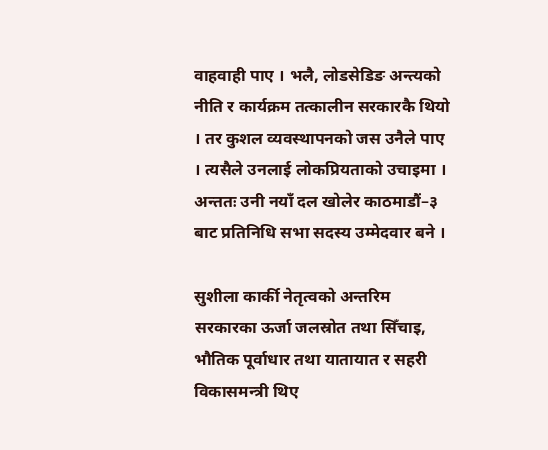वाहवाही पाए । भलै, लोडसेडिङ अन्त्यको नीति र कार्यक्रम तत्कालीन सरकारकै थियो । तर कुशल व्यवस्थापनको जस उनैले पाए । त्यसैले उनलाई लोकप्रियताको उचाइमा । अन्ततः उनी नयाँ दल खोलेर काठमाडौं–३ बाट प्रतिनिधि सभा सदस्य उम्मेदवार बने ।

सुशीला कार्की नेतृत्वको अन्तरिम सरकारका ऊर्जा जलस्रोत तथा सिँचाइ, भौतिक पूर्वाधार तथा यातायात र सहरी विकासमन्त्री थिए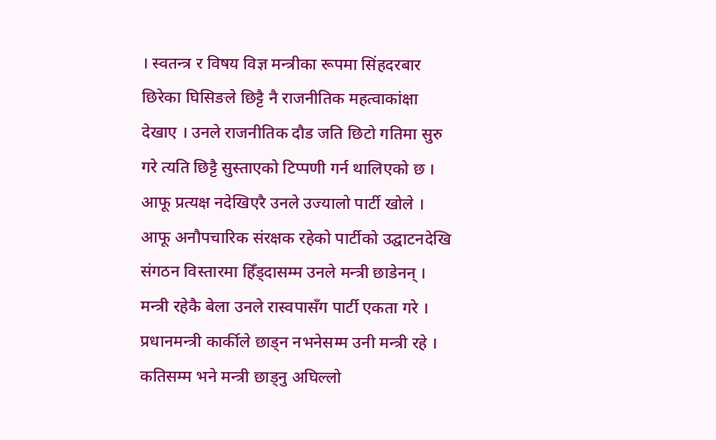। स्वतन्त्र र विषय विज्ञ मन्त्रीका रूपमा सिंहदरबार छिरेका घिसिङले छिट्टै नै राजनीतिक महत्वाकांक्षा देखाए । उनले राजनीतिक दौड जति छिटो गतिमा सुरु गरे त्यति छिट्टै सुस्ताएको टिप्पणी गर्न थालिएको छ । आफू प्रत्यक्ष नदेखिएरै उनले उज्यालो पार्टी खोले । आफू अनौपचारिक संरक्षक रहेको पार्टीको उद्घाटनदेखि संगठन विस्तारमा हिँड्दासम्म उनले मन्त्री छाडेनन् । मन्त्री रहेकै बेला उनले रास्वपासँग पार्टी एकता गरे । प्रधानमन्त्री कार्कीले छाड्न नभनेसम्म उनी मन्त्री रहे । कतिसम्म भने मन्त्री छाड्नु अघिल्लो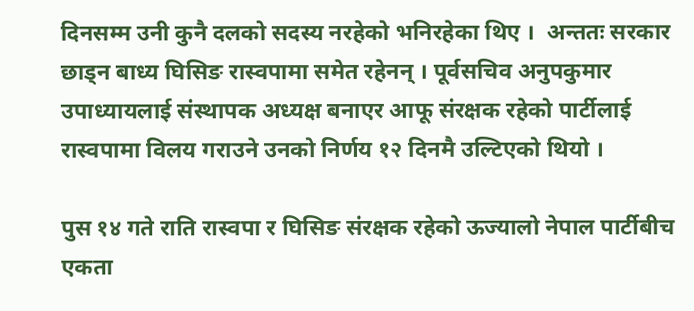दिनसम्म उनी कुनै दलको सदस्य नरहेको भनिरहेका थिए ।  अन्ततः सरकार छाड्न बाध्य घिसिङ रास्वपामा समेत रहेनन् । पूर्वसचिव अनुपकुमार उपाध्यायलाई संस्थापक अध्यक्ष बनाएर आफू संरक्षक रहेको पार्टीलाई रास्वपामा विलय गराउने उनको निर्णय १२ दिनमै उल्टिएको थियो ।

पुस १४ गते राति रास्वपा र घिसिङ संरक्षक रहेको ऊज्यालो नेपाल पार्टीबीच एकता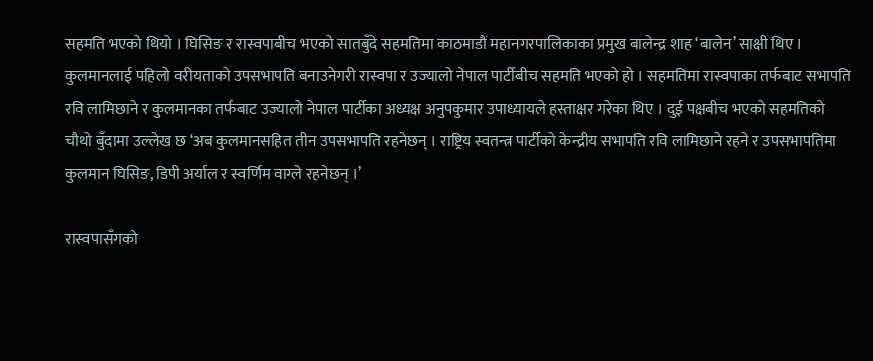सहमति भएको थियो । घिसिङ र रास्वपाबीच भएको सातबुँदे सहमतिमा काठमाडौं महानगरपालिकाका प्रमुख बालेन्द्र शाह ‘बालेन’ साक्षी थिए । कुलमानलाई पहिलो वरीयताको उपसभापति बनाउनेगरी रास्वपा र उज्यालो नेपाल पार्टीबीच सहमति भएको हो । सहमतिमा रास्वपाका तर्फबाट सभापति रवि लामिछाने र कुलमानका तर्फबाट उज्यालो नेपाल पार्टीका अध्यक्ष अनुपकुमार उपाध्यायले हस्ताक्षर गरेका थिए । दुई पक्षबीच भएको सहमतिको चौथो बुँदामा उल्लेख छ ‘अब कुलमानसहित तीन उपसभापति रहनेछन् । राष्ट्रिय स्वतन्त्र पार्टीको केन्द्रीय सभापति रवि लामिछाने रहने र उपसभापतिमा कुलमान घिसिङ, डिपी अर्याल र स्वर्णिम वाग्ले रहनेछन् ।’

रास्वपासँगको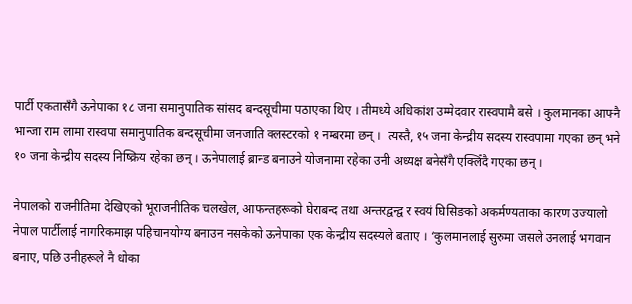पार्टी एकतासँगै ऊनेपाका १८ जना समानुपातिक सांसद बन्दसूचीमा पठाएका थिए । तीमध्ये अधिकांश उम्मेदवार रास्वपामै बसे । कुलमानका आफ्नै भान्जा राम लामा रास्वपा समानुपातिक बन्दसूचीमा जनजाति क्लस्टरको १ नम्बरमा छन् ।  त्यस्तै, १५ जना केन्द्रीय सदस्य रास्वपामा गएका छन् भने १० जना केन्द्रीय सदस्य निष्क्रिय रहेका छन् । ऊनेपालाई ब्रान्ड बनाउने योजनामा रहेका उनी अध्यक्ष बनेसँगै एक्लिँदै गएका छन् ।

नेपालको राजनीतिमा देखिएको भूराजनीतिक चलखेल, आफन्तहरूको घेराबन्द तथा अन्तरद्वन्द्व र स्वयं घिसिङको अकर्मण्यताका कारण उज्यालो नेपाल पार्टीलाई नागरिकमाझ पहिचानयोग्य बनाउन नसकेको ऊनेपाका एक केन्द्रीय सदस्यले बताए । ‘कुलमानलाई सुरुमा जसले उनलाई भगवान बनाए, पछि उनीहरूले नै धोका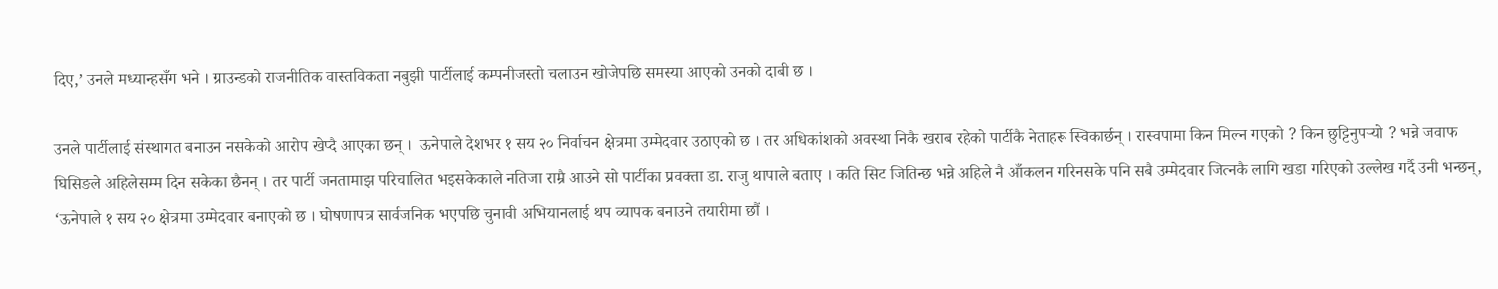दिए,’ उनले मध्यान्हसँग भने । ग्राउन्डको राजनीतिक वास्तविकता नबुझी पार्टीलाई कम्पनीजस्तो चलाउन खोजेपछि समस्या आएको उनको दाबी छ ।

उनले पार्टीलाई संस्थागत बनाउन नसकेको आरोप खेप्दै आएका छन् ।  ऊनेपाले देशभर १ सय २० निर्वाचन क्षेत्रमा उम्मेदवार उठाएको छ । तर अधिकांशको अवस्था निकै खराब रहेको पार्टीकै नेताहरू स्विकार्छन् । रास्वपामा किन मिल्न गएको ? किन छुट्टिनुपर्‍यो ? भन्ने जवाफ घिसिङले अहिलेसम्म दिन सकेका छैनन् । तर पार्टी जनतामाझ परिचालित भइसकेकाले नतिजा राम्रै आउने सो पार्टीका प्रवक्ता डा. राजु थापाले बताए । कति सिट जितिन्छ भन्ने अहिले नै आँकलन गरिनसके पनि सबै उम्मेदवार जित्नकै लागि खडा गरिएको उल्लेख गर्दै उनी भन्छन्, ‘ऊनेपाले १ सय २० क्षेत्रमा उम्मेदवार बनाएको छ । घोषणापत्र सार्वजनिक भएपछि चुनावी अभियानलाई थप व्यापक बनाउने तयारीमा छौं ।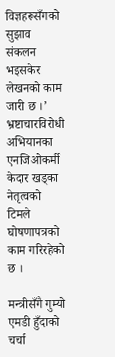विज्ञहरूसँगको सुझाव संकलन भइसकेर लेखनको काम जारी छ ।’ भ्रष्टाचारविरोधी अभियानका एनजिओकर्मी केदार खड्का नेतृत्वको टिमले घोषणापत्रको काम गरिरहेको छ ।

मन्त्रीसँगै गुम्यो एमडी हुँदाको चर्चा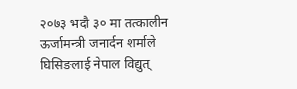२०७३ भदौ ३० मा तत्कालीन ऊर्जामन्त्री जनार्दन शर्माले घिसिङलाई नेपाल विद्युत्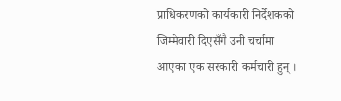प्राधिकरणको कार्यकारी निर्देशकको जिम्मेवारी दिएसँगै उनी चर्चामा आएका एक सरकारी कर्मचारी हुन् ।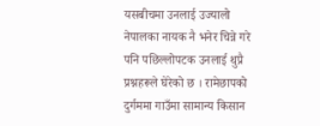यसबीचमा उनलाई उज्यालो नेपालका नायक नै भनेर चिन्ने गरे पनि पछिल्लोपटक उनलाई थुप्रै प्रश्नहरूले घेरेको छ । रामेछापको दुर्गममा गाउँमा सामान्य किसान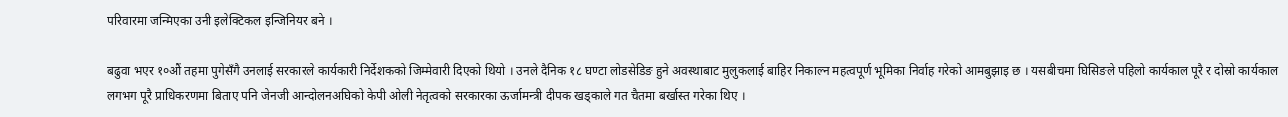परिवारमा जन्मिएका उनी इलेक्टिकल इन्जिनियर बने ।

बढुवा भएर १०औं तहमा पुगेसँगै उनलाई सरकारले कार्यकारी निर्देशकको जिम्मेवारी दिएको थियो । उनले दैनिक १८ घण्टा लोडसेडिङ हुने अवस्थाबाट मुलुकलाई बाहिर निकाल्न महत्वपूर्ण भूमिका निर्वाह गरेको आमबुझाइ छ । यसबीचमा घिसिङले पहिलो कार्यकाल पूरै र दोस्रो कार्यकाल लगभग पूरै प्राधिकरणमा बिताए पनि जेनजी आन्दोलनअघिको केपी ओली नेतृत्वको सरकारका ऊर्जामन्त्री दीपक खड्काले गत चैतमा बर्खास्त गरेका थिए ।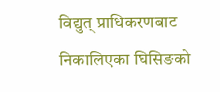विद्युत् प्राधिकरणबाट निकालिएका घिसिङको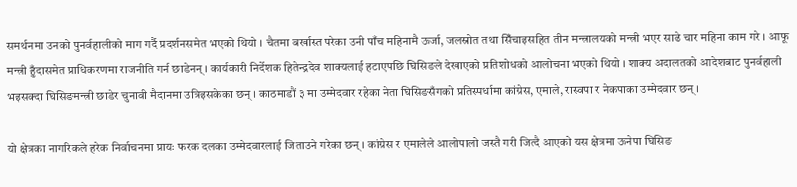समर्थनमा उनको पुनर्वहालीको माग गर्दै प्रदर्शनसमेत भएको थियो । चैतमा बर्खास्त परेका उनी पाँच महिनामै ऊर्जा, जलस्रोत तथा सिँचाइसहित तीन मन्त्रालयको मन्त्री भएर साढे चार महिना काम गरे । आफू मन्त्री हुँदासमेत प्राधिकरणमा राजनीति गर्न छाडेनन् । कार्यकारी निर्देशक हितेन्द्रदेव शाक्यलाई हटाएपछि घिसिङले देखाएको प्रतिशोधको आलोचना भएको थियो । शाक्य अदालतको आदेशबाट पुनर्वहाली भइसक्दा घिसिङमन्त्री छाडेर चुनावी मैदानमा उत्रिइसकेका छन् । काठमाडौं ३ मा उम्मेदवार रहेका नेता घिसिङसँगको प्रतिस्पर्धामा कांग्रेस, एमाले, रास्वपा र नेकपाका उम्मेदवार छन् ।

यो क्षेत्रका नागरिकले हरेक निर्वाचनमा प्रायः फरक दलका उम्मेदवारलाई जिताउने गरेका छन् । कांग्रेस र एमालेले आलोपालो जस्तै गरी जित्दै आएको यस क्षेत्रमा ऊनेपा घिसिङ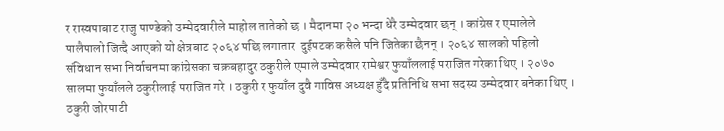र रास्वपाबाट राजु पाण्डेको उम्मेदवारीले माहोल तातेको छ । मैदानमा २० भन्दा धेरै उम्मेदवार छन् । कांग्रेस र एमालेले पालैपालो जित्दै आएको यो क्षेत्रबाट २०६४ पछि लगातार  दुईपटक कसैले पनि जितेका छैनन् । २०६४ सालको पहिलो संविधान सभा निर्वाचनमा कांग्रेसका चक्रबहादुर ठकुरीले एमाले उम्मेदवार रामेश्वर फुयाँललाई पराजित गरेका थिए । २०७० सालमा फुयाँलले ठकुरीलाई पराजित गरे । ठकुरी र फुयाँल दुवै गाविस अध्यक्ष हुँदै प्रतिनिधि सभा सदस्य उम्मेदवार बनेका थिए । ठकुरी जोरपाटी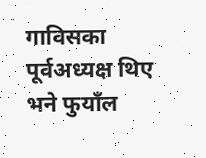गाविसका पूर्वअध्यक्ष थिए भने फुयाँल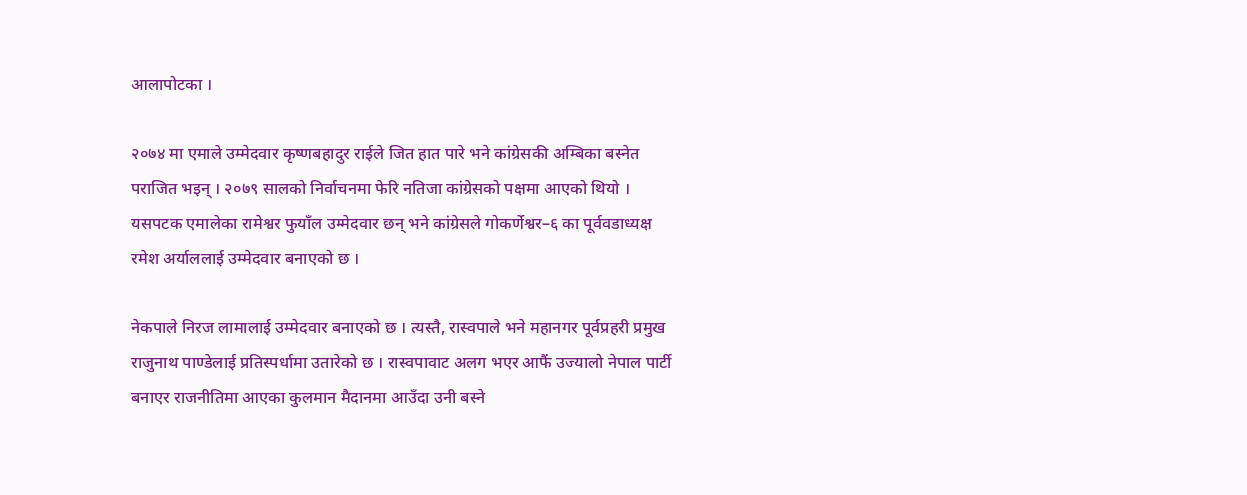आलापोटका ।

२०७४ मा एमाले उम्मेदवार कृष्णबहादुर राईले जित हात पारे भने कांग्रेसकी अम्बिका बस्नेत पराजित भइन् । २०७९ सालको निर्वाचनमा फेरि नतिजा कांग्रेसको पक्षमा आएको थियो । यसपटक एमालेका रामेश्वर फुयाँल उम्मेदवार छन् भने कांग्रेसले गोकर्णेश्वर–६ का पूर्ववडाध्यक्ष रमेश अर्याललाई उम्मेदवार बनाएको छ ।

नेकपाले निरज लामालाई उम्मेदवार बनाएको छ । त्यस्तै, रास्वपाले भने महानगर पूर्वप्रहरी प्रमुख राजुनाथ पाण्डेलाई प्रतिस्पर्धामा उतारेको छ । रास्वपावाट अलग भएर आफैं उज्यालो नेपाल पार्टी बनाएर राजनीतिमा आएका कुलमान मैदानमा आउँदा उनी बस्ने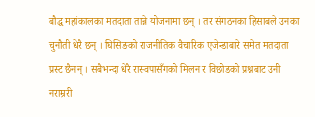बौद्ध महांकालका मतदाता तान्ने योजनामा छन् । तर संगठनका हिसाबले उनका चुनौती धेरै छन् । घिसिङको राजनीतिक वैचारिक एजेन्डाबारे समेत मतदाता प्रस्ट छैनन् । सबैभन्दा धेरै रास्वपासँगको मिलन र विछोडको प्रश्नबाट उनी नराम्ररी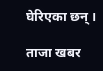घेरिएका छन् ।

ताजा खबर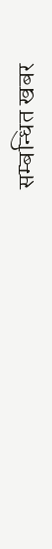सम्बन्धित खबर